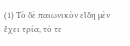(1) Τὸ δὲ παιωνικὸν εἴδη μὲν ἔχει τρία, τό τε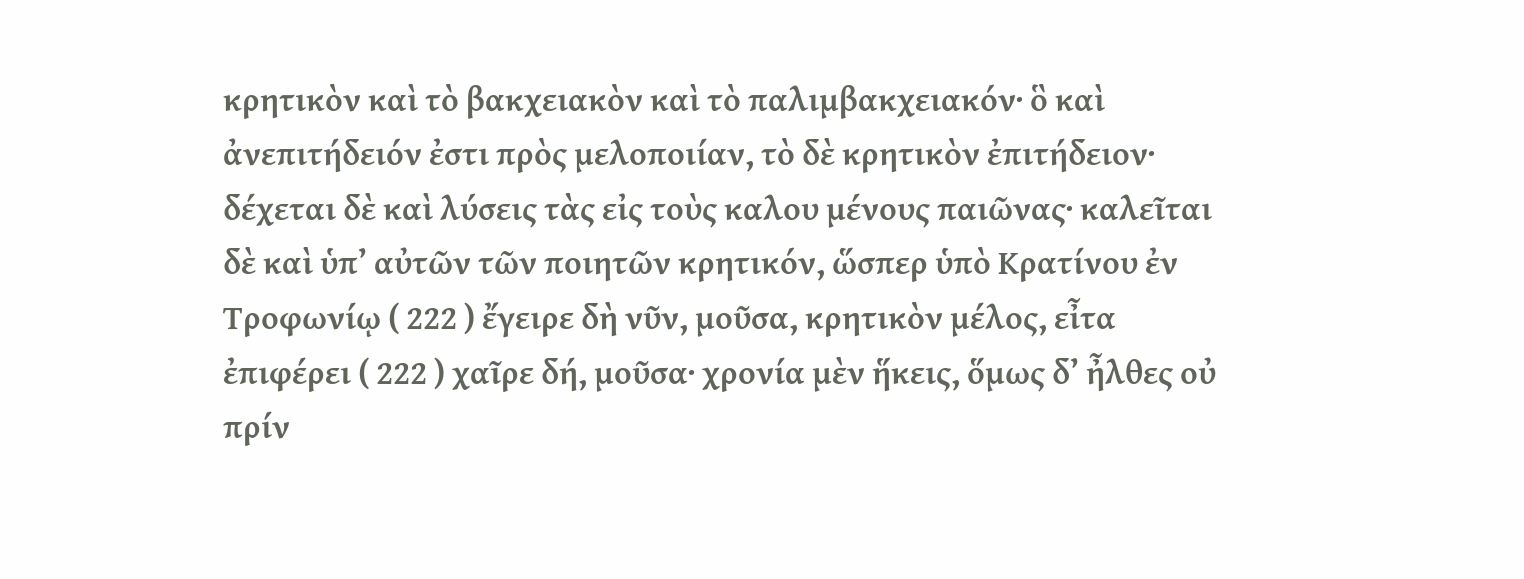κρητικὸν καὶ τὸ βακχειακὸν καὶ τὸ παλιμβακχειακόν· ὃ καὶ ἀνεπιτήδειόν ἐστι πρὸς μελοποιίαν, τὸ δὲ κρητικὸν ἐπιτήδειον· δέχεται δὲ καὶ λύσεις τὰς εἰς τοὺς καλου μένους παιῶνας· καλεῖται δὲ καὶ ὑπ’ αὐτῶν τῶν ποιητῶν κρητικόν, ὥσπερ ὑπὸ Κρατίνου ἐν Τροφωνίῳ ( 222 ) ἔγειρε δὴ νῦν, μοῦσα, κρητικὸν μέλος, εἶτα ἐπιφέρει ( 222 ) χαῖρε δή, μοῦσα· χρονία μὲν ἥκεις, ὅμως δ’ ἦλθες οὐ πρίν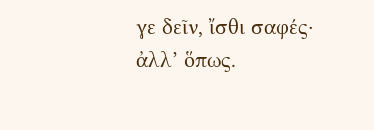γε δεῖν, ἴσθι σαφές· ἀλλ’ ὅπως.